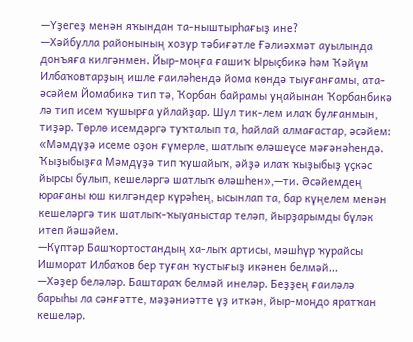—Үҙегеҙ менән яҡындан та-ныштырһағыҙ ине?
—Хәйбулла районының хозур тәбиғәтле Ғәлиәхмәт ауылында донъяға килгәнмен. Йыр-моңға ғашиҡ Ырыҫбикә һәм Ҡәйүм Илбаҡовтарҙың ишле ғаиләһендә йома көндә тыуғанғамы, ата-әсәйем Йомабикә тип тә, Ҡорбан байрамы уңайынан Ҡорбанбикә лә тип исем ҡушырға уйлайҙар. Шул тик-лем илаҡ булғанмын, тиҙәр. Төрлө исемдәргә туҡталып та, һайлай алмағастар, әсәйем: «Мәмдүҙә исеме оҙон ғүмерле, шатлыҡ өләшеүсе мәғәнәһендә. Ҡыҙыбыҙға Мәмдүҙә тип ҡушайыҡ, әйҙә илаҡ ҡыҙыбыҙ үҫкәс йырсы булып, кешеләргә шатлыҡ өләшһен»,—ти. Әсәйемдең юрағаны юш килгәндер күрәһең, ысынлап та, бар күңелем менән кешеләргә тик шатлыҡ-ҡыуаныстар теләп, йырҙарымды бүләк итеп йәшәйем.
—Күптәр Башҡортостандың ха-лыҡ артисы, мәшһүр ҡурайсы Ишморат Илбаҡов бер туған ҡустығыҙ икәнен белмәй...
—Хәҙер беләләр. Баштараҡ белмәй инеләр. Беҙҙең ғаиләлә барыһы ла сәнғәтте, мәҙәниәтте үҙ иткән, йыр-моңдо яратҡан кешеләр.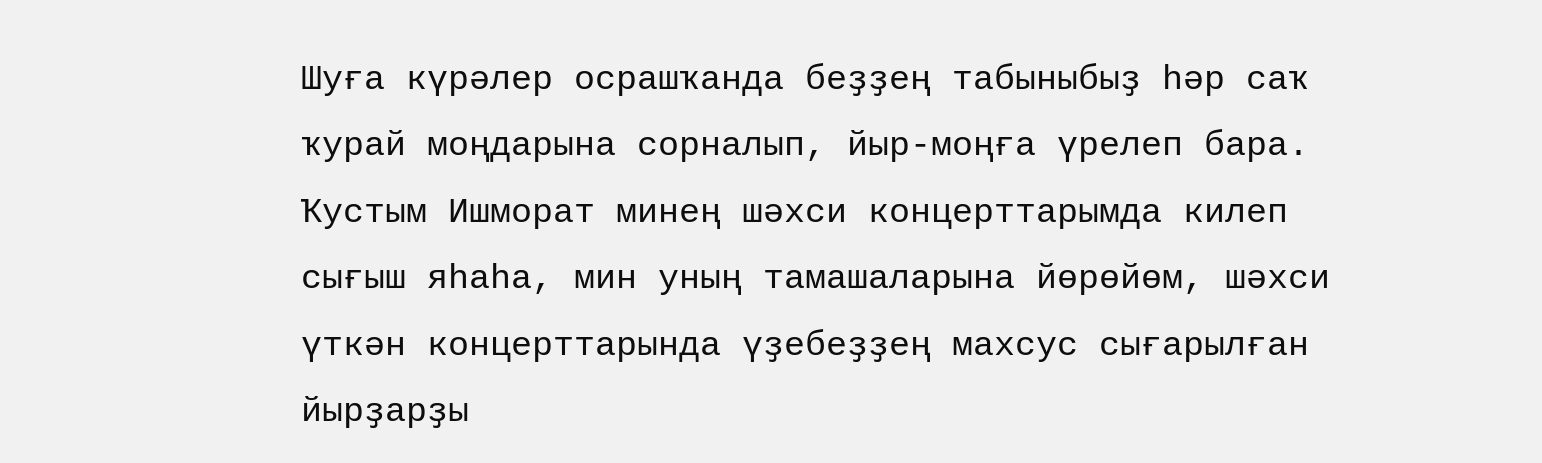Шуға күрәлер осрашҡанда беҙҙең табыныбыҙ һәр саҡ ҡурай моңдарына сорналып, йыр-моңға үрелеп бара. Ҡустым Ишморат минең шәхси концерттарымда килеп сығыш яһаһа, мин уның тамашаларына йөрөйөм, шәхси үткән концерттарында үҙебеҙҙең махсус сығарылған йырҙарҙы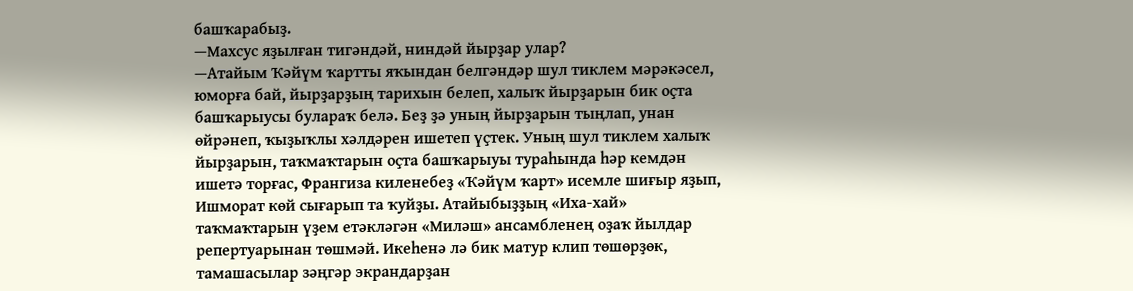башҡарабыҙ.
—Махсус яҙылған тигәндәй, ниндәй йырҙар улар?
—Атайым Ҡәйүм ҡартты яҡындан белгәндәр шул тиклем мәрәкәсел, юморға бай, йырҙарҙың тарихын белеп, халыҡ йырҙарын бик оҫта башҡарыусы булараҡ белә. Беҙ ҙә уның йырҙарын тыңлап, унан өйрәнеп, ҡыҙыҡлы хәлдәрен ишетеп үҫтек. Уның шул тиклем халыҡ йырҙарын, таҡмаҡтарын оҫта башҡарыуы тураһында һәр кемдән ишетә торғас, Франгиза киленебеҙ «Ҡәйүм ҡарт» исемле шиғыр яҙып, Ишморат көй сығарып та ҡуйҙы. Атайыбыҙҙың «Иха-хай» таҡмаҡтарын үҙем етәкләгән «Миләш» ансамбленең оҙаҡ йылдар репертуарынан төшмәй. Икеһенә лә бик матур клип төшөрҙөк, тамашасылар зәңгәр экрандарҙан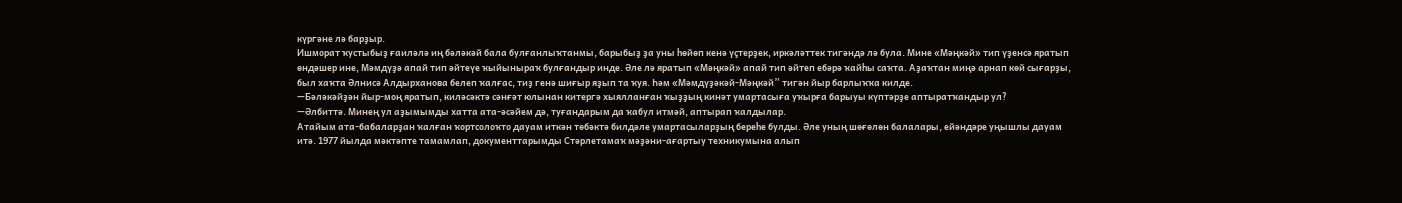күргәне лә барҙыр.
Ишморат ҡустыбыҙ ғаиләлә иң бәләкәй бала булғанлыҡтанмы, барыбыҙ ҙа уны һөйөп кенә үҫтерҙек, иркәләттек тигәндә лә була. Мине «Мәңкәй» тип үҙенсә яратып өндәшер ине, Мәмдүҙә апай тип әйтеүе ҡыйыныраҡ булғандыр инде. Әле лә яратып «Мәңкәй» апай тип әйтеп ебәрә ҡайһы саҡта. Аҙаҡтан миңә арнап көй сығарҙы, был хаҡта Әлнисә Алдырханова белеп ҡалғас, тиҙ генә шиғыр яҙып та ҡуя. Һәм «Мәмдүҙәкәй-Мәңкәй” тигән йыр барлыҡҡа килде.
—Бәләкәйҙән йыр-моң яратып, киләсәктә сәнғәт юлынан китергә хыялланған ҡыҙҙың кинәт умартасыға уҡырға барыуы күптәрҙе аптыратҡандыр ул?
—Әлбиттә. Минең ул аҙымымды хатта ата-әсәйем дә, туғандарым да ҡабул итмәй, аптырап ҡалдылар.
Атайым ата-бабаларҙан ҡалған ҡортсолоҡто дауам иткән төбәктә билдәле умартасыларҙың береһе булды. Әле уның шөғөлөн балалары, ейәндәре уңышлы дауам итә. 1977 йылда мәктәпте тамамлап, документтарымды Стәрлетамаҡ мәҙәни-ағартыу техникумына алып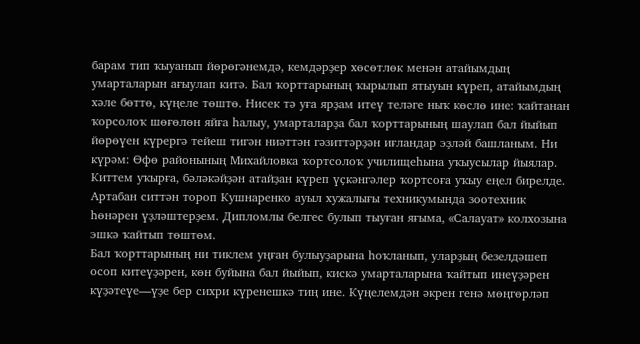барам тип ҡыуанып йөрөгәнемдә, кемдәрҙер хөсөтлөк менән атайымдың умарталарын ағыулап китә. Бал ҡорттарының ҡырылып ятыуын күреп, атайымдың хәле бөттө, күңеле төштө. Нисек тә уға ярҙам итеү теләге ныҡ көслө ине: ҡайтанан ҡорсолоҡ шөғөлөн яйға һалыу, умарталарҙа бал ҡорттарының шаулап бал йыйып йөрөүен күрергә тейеш тигән ниәттән гәзиттәрҙән иғландар эҙләй башланым. Ни күрәм: Өфө районының Михайловка ҡортсолоҡ училищеһына уҡыусылар йыялар. Киттем уҡырға, бәләкәйҙән атайҙан күреп үҫкәнгәлер ҡортсоға уҡыу еңел бирелде. Артабан ситтән тороп Кушнаренко ауыл хужалығы техникумында зоотехник һөнәрен үҙләштерҙем. Дипломлы белгес булып тыуған яғыма, «Салауат» колхозына эшкә ҡайтып төштөм.
Бал ҡорттарының ни тиклем уңған булыуҙарына һоҡланып, уларҙың безелдәшеп осоп китеүҙәрен, көн буйына бал йыйып, кискә умарталарына ҡайтып инеүҙәрен күҙәтеүе—үҙе бер сихри күренешкә тиң ине. Күңелемдән әкрен генә мөңгөрләп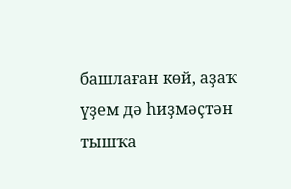башлаған көй, аҙаҡ үҙем дә һиҙмәҫтән тышҡа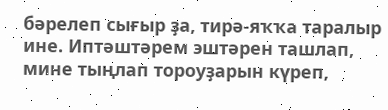бәрелеп сығыр ҙа, тирә-яҡҡа таралыр ине. Иптәштәрем эштәрен ташлап, мине тыңлап тороуҙарын күреп,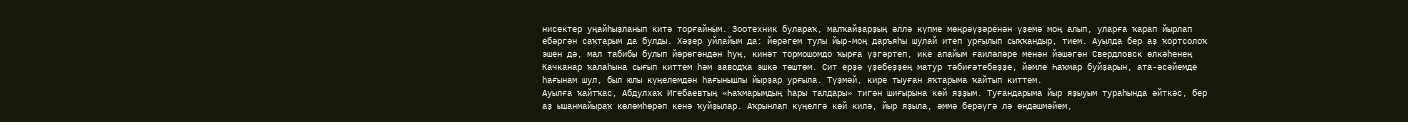нисектер уңайһыҙланып китә торғайным. Зоотехник булараҡ, малҡайҙарҙың әллә күпме мөңрәүҙәренән үҙемә моң алып, уларға ҡарап йырлап ебәргән саҡтарым да булды. Хәҙер уйлайым да: йөрәгем тулы йыр-моң даръяһы шулай итеп урғылып сыҡҡандыр, тием. Ауылда бер аҙ ҡортсолоҡ эшен дә, мал табибы булып йөрөгәндән һуң, кинәт тормошомдо ҡырға үҙгәртеп, ике апайым ғаиләләре менән йәшәгән Свердловск өлкәһенең Качканар ҡалаһына сығып киттем һәм заводҡа эшкә төштөм. Сит ерҙә үҙебеҙҙең матур тәбиғәтебеҙҙе, йәмле Һаҡмар буйҙарын, ата-әсәйемде һағынам шул, был юлы күңелемдән һағынышлы йырҙар урғыла. Түҙмәй, кире тыуған яҡтарыма ҡайтып киттем.
Ауылға ҡайтҡас, Абдулхаҡ Игебаевтың «Һаҡмарымдың һары талдары» тигән шиғырына көй яҙҙым. Туғандарыма йыр яҙыуым тураһында әйткәс, бер аҙ ышанмайыраҡ көлөмһөрәп кенә ҡуйҙылар. Аҡрынлап күңелгә көй килә, йыр яҙыла, әммә берәүгә лә өндәшмәйем,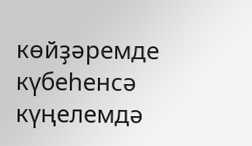көйҙәремде күбеһенсә күңелемдә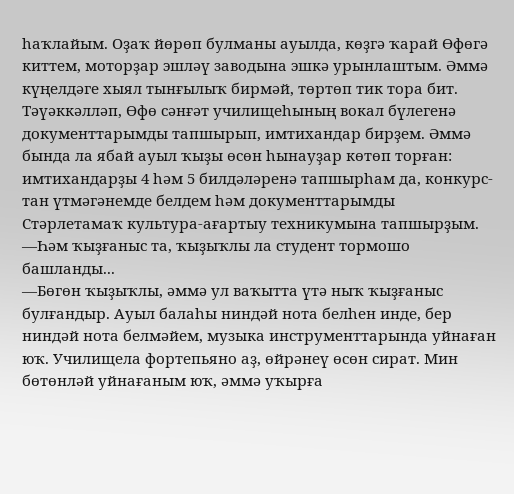һаҡлайым. Оҙаҡ йөрөп булманы ауылда, көҙгә ҡарай Өфөгә киттем, моторҙар эшләү заводына эшкә урынлаштым. Әммә күңелдәге хыял тынғылыҡ бирмәй, төртөп тик тора бит. Тәүәккәлләп, Өфө сәнғәт училищеһының вокал бүлегенә документтарымды тапшырып, имтихандар бирҙем. Әммә бында ла ябай ауыл ҡыҙы өсөн һынауҙар көтөп торған: имтихандарҙы 4 һәм 5 билдәләренә тапшырһам да, конкурс-тан үтмәгәнемде белдем һәм документтарымды Стәрлетамаҡ культура-ағартыу техникумына тапшырҙым.
—Һәм ҡыҙғаныс та, ҡыҙыҡлы ла студент тормошо башланды...
—Бөгөн ҡыҙыҡлы, әммә ул ваҡытта үтә ныҡ ҡыҙғаныс булғандыр. Ауыл балаһы ниндәй нота белһен инде, бер ниндәй нота белмәйем, музыка инструменттарында уйнаған юҡ. Училищела фортепьяно аҙ, өйрәнеү өсөн сират. Мин бөтөнләй уйнағаным юҡ, әммә уҡырға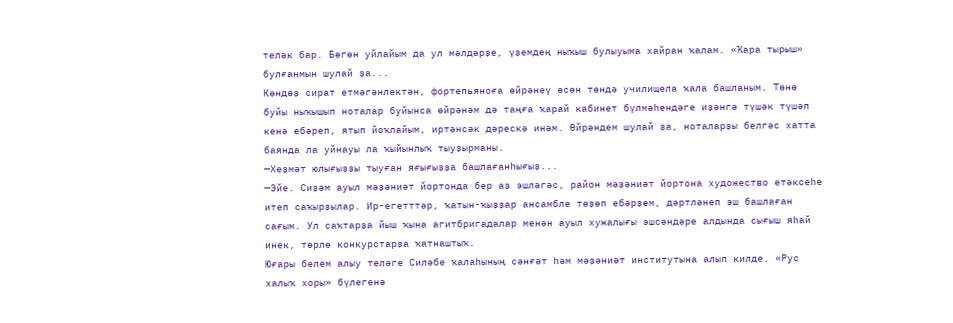теләк бар. Бөгөн уйлайым да ул мәлдәрҙе, үҙемдең ныҡыш булыуыма хайран ҡалам. «Ҡара тырыш» булғанмын шулай ҙа...
Көндөҙ сират етмәгәнлектән, фортепьяноға өйрәнеү өсөн төндә училищела ҡала башланым. Төнө буйы ныҡышып ноталар буйынса өйрәнәм дә таңға ҡарай кабинет бүлмәһендәге иҙәнгә түшәк түшәп кенә ебәреп, ятып йоҡлайым, иртәнсәк дәрескә инәм. Өйрәндем шулай ҙа, ноталарҙы белгәс хатта баянда ла уйнауы ла ҡыйынлыҡ тыуҙырманы.
—Хеҙмәт юлығыҙҙы тыуған яғығыҙҙа башлағанһығыҙ...
—Эйе. Сиҙәм ауыл мәҙәниәт йортонда бер аҙ эшләгәс, район мәҙәниәт йортона художество етәксеһе итеп саҡырҙылар. Ир-егетттәр, ҡатын-ҡыҙҙар ансамбле төҙөп ебәрҙем, дәртләнеп эш башлаған сағым. Ул саҡтарҙа йыш ҡына агитбригадалар менән ауыл хужалығы эшсәндәре алдында сығыш яһай инек, төрлө конкурстарҙа ҡатнаштыҡ.
Юғары белем алыу теләге Силәбе ҡалаһының сәнғәт һәм мәҙәниәт институтына алып килде. «Рус халыҡ хоры» бүлегенә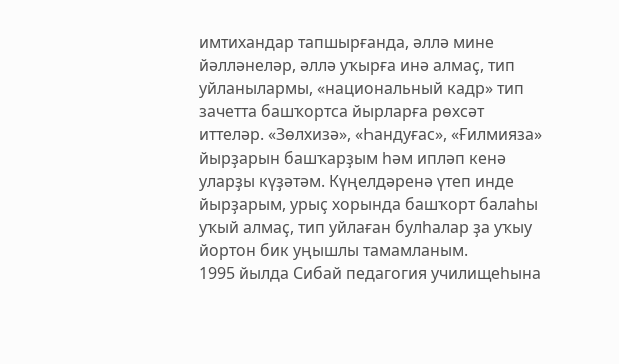имтихандар тапшырғанда, әллә мине йәлләнеләр, әллә уҡырға инә алмаҫ, тип уйланылармы, «национальный кадр» тип зачетта башҡортса йырларға рөхсәт иттеләр. «Зөлхизә», «Һандуғас», «Ғилмияза» йырҙарын башҡарҙым һәм ипләп кенә уларҙы күҙәтәм. Күңелдәренә үтеп инде йырҙарым, урыҫ хорында башҡорт балаһы уҡый алмаҫ, тип уйлаған булһалар ҙа уҡыу йортон бик уңышлы тамамланым.
1995 йылда Сибай педагогия училищеһына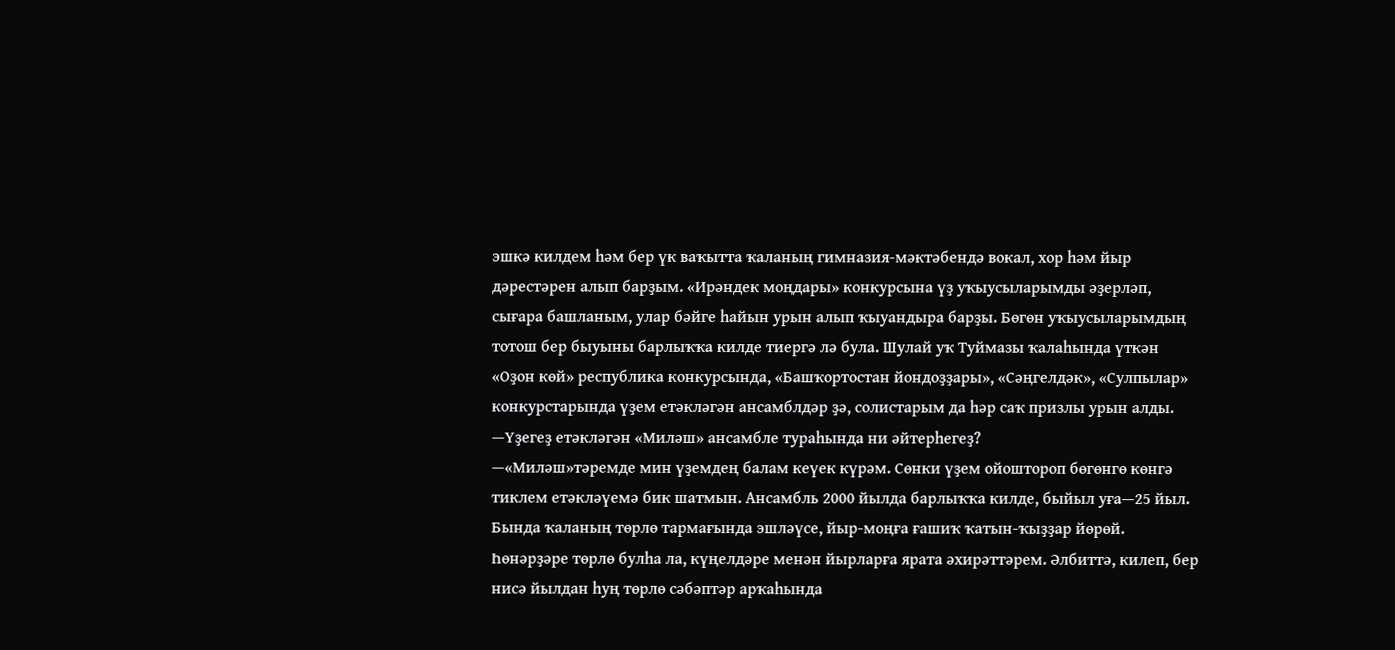эшкә килдем һәм бер үк ваҡытта ҡаланың гимназия-мәктәбендә вокал, хор һәм йыр дәрестәрен алып барҙым. «Ирәндек моңдары» конкурсына үҙ уҡыусыларымды әҙерләп, сығара башланым, улар бәйге һайын урын алып ҡыуандыра барҙы. Бөгөн уҡыусыларымдың тотош бер быуыны барлыҡҡа килде тиергә лә була. Шулай уҡ Туймазы ҡалаһында үткән «Оҙон көй» республика конкурсында, «Башҡортостан йондоҙҙары», «Сәңгелдәк», «Сулпылар» конкурстарында үҙем етәкләгән ансамблдәр ҙә, солистарым да һәр саҡ призлы урын алды.
—Үҙегеҙ етәкләгән «Миләш» ансамбле тураһында ни әйтерһегеҙ?
—«Миләш»тәремде мин үҙемдең балам кеүек күрәм. Сөнки үҙем ойоштороп бөгөнгө көнгә тиклем етәкләүемә бик шатмын. Ансамбль 2000 йылда барлыҡҡа килде, быйыл уға—25 йыл. Бында ҡаланың төрлө тармағында эшләүсе, йыр-моңға ғашиҡ ҡатын-ҡыҙҙар йөрөй. Һөнәрҙәре төрлө булһа ла, күңелдәре менән йырларға ярата әхирәттәрем. Әлбиттә, килеп, бер нисә йылдан һуң төрлө сәбәптәр арҡаһында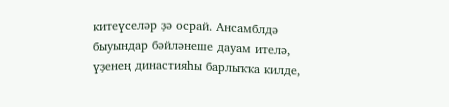китеүселәр ҙә осрай. Ансамблдә быуындар бәйләнеше дауам ителә, үҙенең династияһы барлыҡҡа килде,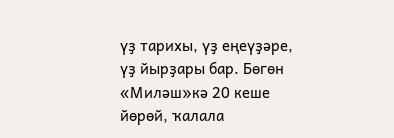үҙ тарихы, үҙ еңеүҙәре, үҙ йырҙары бар. Бөгөн «Миләш»кә 20 кеше йөрөй, ҡалала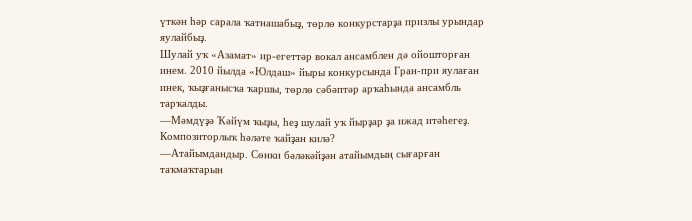үткән һәр сарала ҡатнашабыҙ, төрлө конкурстарҙа призлы урындар яулайбыҙ.
Шулай уҡ «Азамат» ир-егеттәр вокал ансамблен дә ойошторған инем. 2010 йылда «Юлдаш» йыры конкурсында Гран-при яулаған инек, ҡыҙғанысҡа ҡаршы, төрлө сәбәптәр арҡаһында ансамбль тарҡалды.
—Мәмдүҙә Ҡәйүм ҡыҙы, һеҙ шулай уҡ йырҙар ҙа ижад итәһегеҙ. Композиторлыҡ һәләте ҡайҙан килә?
—Атайымдандыр. Сөнки бәләкәйҙән атайымдың сығарған таҡмаҡтарын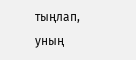тыңлап, уның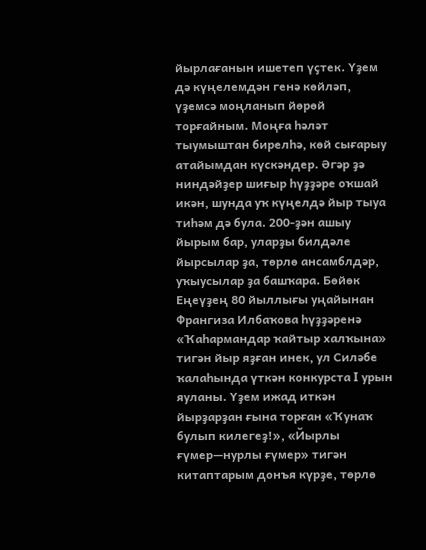йырлағанын ишетеп үҫтек. Үҙем дә күңелемдән генә көйләп, үҙемсә моңланып йөрөй торғайным. Моңға һәләт тыумыштан бирелһә, көй сығарыу атайымдан күскәндер. Әгәр ҙә ниндәйҙер шиғыр һүҙҙәре оҡшай икән, шунда уҡ күңелдә йыр тыуа тиһәм дә була. 200-ҙән ашыу йырым бар, уларҙы билдәле йырсылар ҙа, төрлө ансамблдәр, уҡыусылар ҙа башҡара. Бөйөк Еңеүҙең 80 йыллығы уңайынан Франгиза Илбаҡова һүҙҙәренә «Ҡаһармандар ҡайтыр халҡына» тигән йыр яҙған инек, ул Силәбе ҡалаһында үткән конкурста I урын яуланы. Үҙем ижад иткән йырҙарҙан ғына торған «Ҡунаҡ булып килегеҙ!», «Йырлы ғүмер—нурлы ғүмер» тигән китаптарым донъя күрҙе, төрлө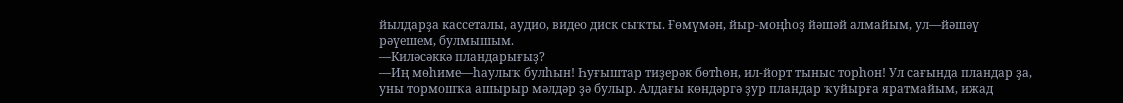йылдарҙа кассеталы, аудио, видео диск сыҡты. Ғөмүмән, йыр-моңһоҙ йәшәй алмайым, ул—йәшәү рәүешем, булмышым.
—Киләсәккә пландарығыҙ?
—Иң мөһиме—һаулыҡ булһын! Һуғыштар тиҙерәк бөтһөн, ил-йорт тыныс торһон! Ул сағында пландар ҙа, уны тормошҡа ашырыр мәлдәр ҙә булыр. Алдағы көндәргә ҙур пландар ҡуйырға яратмайым, ижад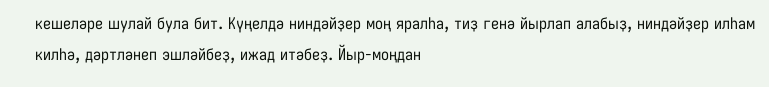кешеләре шулай була бит. Күңелдә ниндәйҙер моң яралһа, тиҙ генә йырлап алабыҙ, ниндәйҙер илһам килһә, дәртләнеп эшләйбеҙ, ижад итәбеҙ. Йыр-моңдан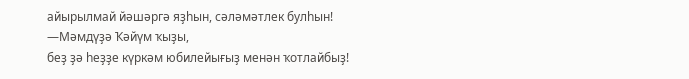айырылмай йәшәргә яҙһын, сәләмәтлек булһын!
—Мәмдүҙә Ҡәйүм ҡыҙы,
беҙ ҙә һеҙҙе күркәм юбилейығыҙ менән ҡотлайбыҙ!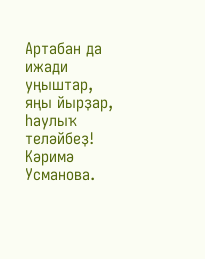Артабан да ижади уңыштар, яңы йырҙар, һаулыҡ теләйбеҙ!
Кәримә Усманова.